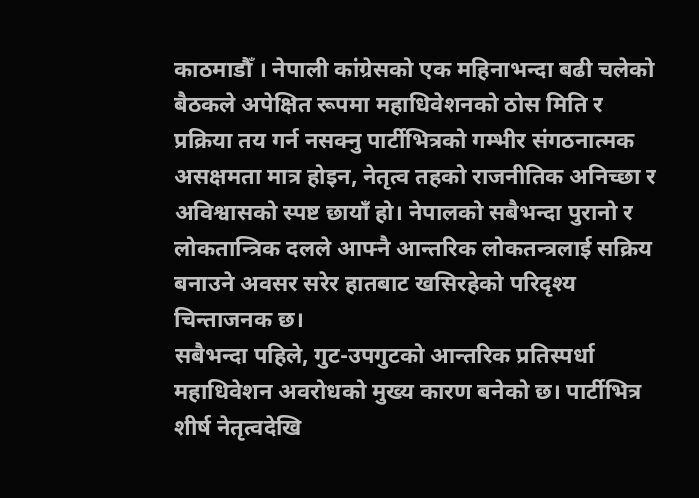काठमाडौँ । नेपाली कांग्रेसको एक महिनाभन्दा बढी चलेको बैठकले अपेक्षित रूपमा महाधिवेशनको ठोस मिति र प्रक्रिया तय गर्न नसक्नु पार्टीभित्रको गम्भीर संगठनात्मक असक्षमता मात्र होइन, नेतृत्व तहको राजनीतिक अनिच्छा र अविश्वासको स्पष्ट छायाँ हो। नेपालको सबैभन्दा पुरानो र लोकतान्त्रिक दलले आफ्नै आन्तरिक लोकतन्त्रलाई सक्रिय बनाउने अवसर सरेर हातबाट खसिरहेको परिदृश्य चिन्ताजनक छ।
सबैभन्दा पहिले, गुट-उपगुटको आन्तरिक प्रतिस्पर्धा महाधिवेशन अवरोधको मुख्य कारण बनेको छ। पार्टीभित्र शीर्ष नेतृत्वदेखि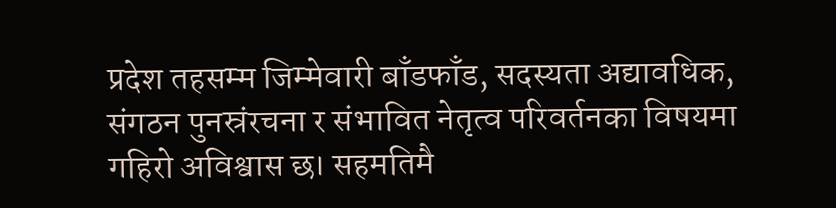प्रदेश तहसम्म जिम्मेवारी बाँडफाँड, सदस्यता अद्यावधिक, संगठन पुनस्रंरचना र संभावित नेतृत्व परिवर्तनका विषयमा गहिरो अविश्वास छ। सहमतिमै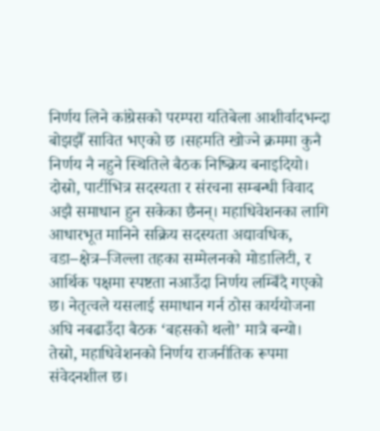निर्णय लिने कांग्रेसको परम्परा यतिबेला आशीर्वादभन्दा बोझझैँ सावित भएको छ ।सहमति खोज्ने क्रममा कुनै निर्णय नै नहुने स्थितिले बैठक निष्क्रिय बनाइदियो।
दोस्रो, पार्टीभित्र सदस्यता र संरचना सम्बन्धी विवाद अझै समाधान हुन सकेका छैनन्। महाधिवेशनका लागि आधारभूत मानिने सक्रिय सदस्यता अद्यावधिक, वडा–क्षेत्र–जिल्ला तहका सम्मेलनको मोडालिटी, र आर्थिक पक्षमा स्पष्टता नआउँदा निर्णय लम्बिँदै गएको छ। नेतृत्वले यसलाई समाधान गर्न ठोस कार्ययोजना अघि नबढाउँदा बैठक ‘बहसको थलो’ मात्रै बन्यो।
तेस्रो, महाधिवेशनको निर्णय राजनीतिक रूपमा संवेदनशील छ।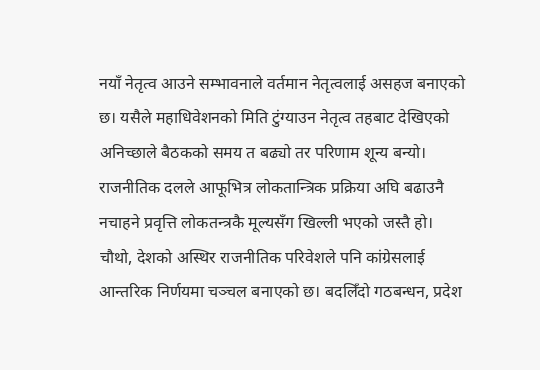नयाँ नेतृत्व आउने सम्भावनाले वर्तमान नेतृत्वलाई असहज बनाएको छ। यसैले महाधिवेशनको मिति टुंग्याउन नेतृत्व तहबाट देखिएको अनिच्छाले बैठकको समय त बढ्यो तर परिणाम शून्य बन्यो। राजनीतिक दलले आफूभित्र लोकतान्त्रिक प्रक्रिया अघि बढाउनै नचाहने प्रवृत्ति लोकतन्त्रकै मूल्यसँग खिल्ली भएको जस्तै हो।
चौथो, देशको अस्थिर राजनीतिक परिवेशले पनि कांग्रेसलाई आन्तरिक निर्णयमा चञ्चल बनाएको छ। बदलिँदो गठबन्धन, प्रदेश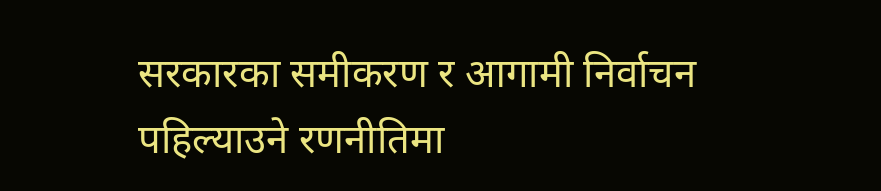सरकारका समीकरण र आगामी निर्वाचन पहिल्याउने रणनीतिमा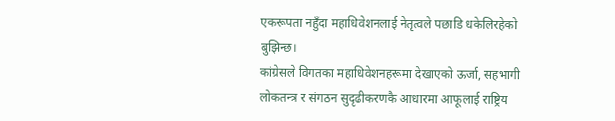एकरूपता नहुँदा महाधिवेशनलाई नेतृत्वले पछाडि धकेलिरहेको बुझिन्छ।
कांग्रेसले विगतका महाधिवेशनहरूमा देखाएको ऊर्जा, सहभागी लोकतन्त्र र संगठन सुदृढीकरणकै आधारमा आफूलाई राष्ट्रिय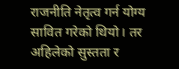राजनीति नेतृत्व गर्न योग्य सावित गरेको थियो। तर अहिलेको सुस्तता र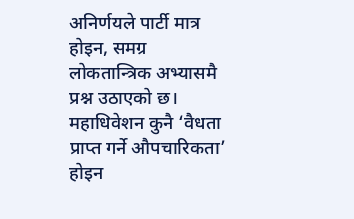अनिर्णयले पार्टी मात्र होइन, समग्र लोकतान्त्रिक अभ्यासमै प्रश्न उठाएको छ।
महाधिवेशन कुनै ‘वैधता प्राप्त गर्ने औपचारिकता’ होइन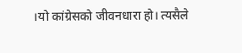।यो कांग्रेसको जीवनधारा हो। त्यसैले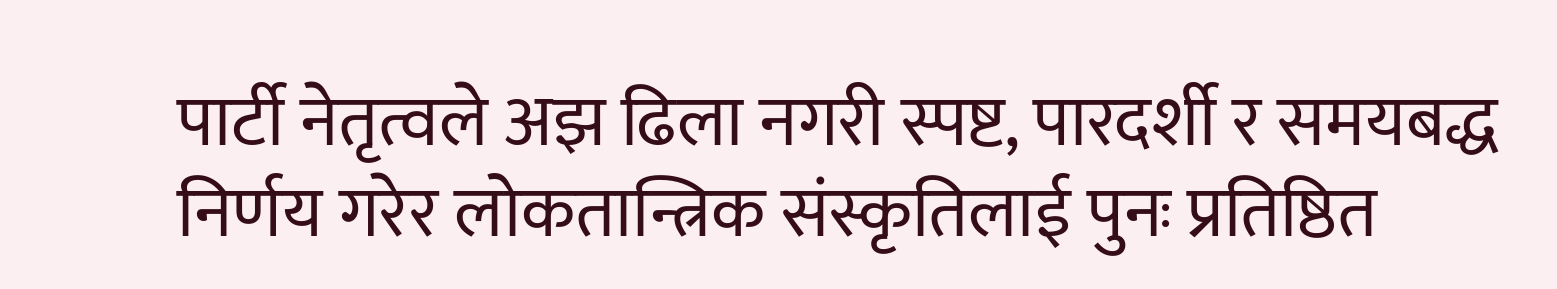पार्टी नेतृत्वले अझ ढिला नगरी स्पष्ट, पारदर्शी र समयबद्ध निर्णय गरेर लोकतान्त्रिक संस्कृतिलाई पुनः प्रतिष्ठित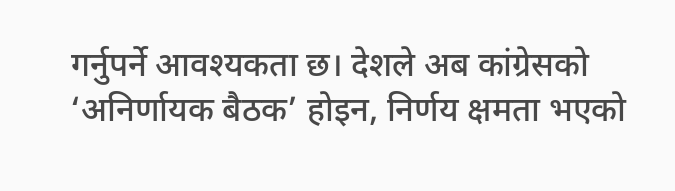गर्नुपर्ने आवश्यकता छ। देशले अब कांग्रेसको ‘अनिर्णायक बैठक’ होइन, निर्णय क्षमता भएको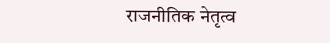राजनीतिक नेतृत्व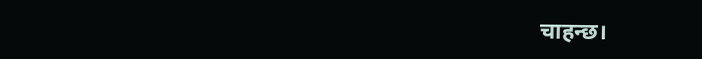चाहन्छ।